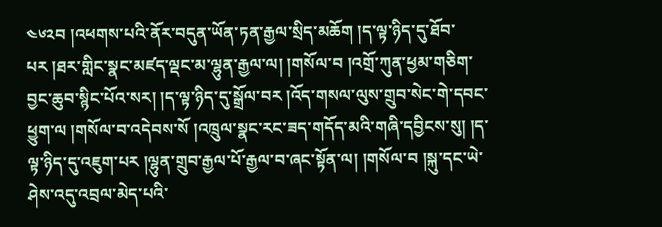༤༦༢བ །འཕགས་པའི་ནོར་བདུན་ཡོན་ཏན་རྒྱལ་སྲིད་མཆོག །ད་ལྟ་ཉིད་དུ་ཐོབ་པར །ཐར་གླིང་སྣང་མཛད་ལྡང་མ་ལྷུན་རྒྱལ་ལ། །གསོལ་བ །འགྲོ་ཀུན་ཕྱམ་གཅིག་བྱང་ཆུབ་སྙིང་པོའ་སར། །ད་ལྟ་ཉིད་དུ་སྒྲོལ་བར །འོད་གསལ་ལུས་གྲུབ་སེང་གེ་དབང་ཕྱུག་ལ །གསོལ་བ་འདེབས་སོ །འཁྲུལ་སྣང་རང་ཟད་གདོད་མའི་གཞི་དབྱིངས་སུ། །ད་ལྟ་ཉིད་དུ་འཇུག་པར །ལྷུན་གྲུབ་རྒྱལ་པོ་རྒྱལ་བ་ཞང་སྟོན་ལ། །གསོལ་བ །སྐུ་དང་ཡེ་ཤེས་འདུ་འབྲལ་མེད་པའི་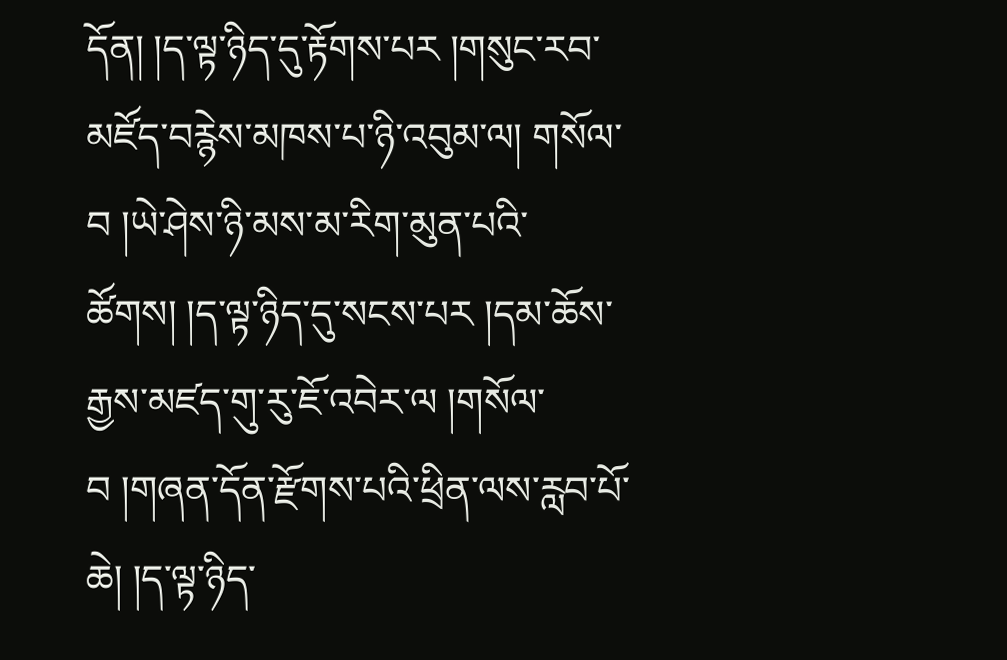དོན། །ད་ལྟ་ཉིད་དུ་རྟོགས་པར །གསུང་རབ་མཛོད་བརྙེས་མཁས་པ་ཉི་འབུམ་ལ། གསོལ་བ །ཡེ་ཤེས་ཉི་མས་མ་རིག་མུན་པའི་ཚོགས། །ད་ལྟ་ཉིད་དུ་སངས་པར །དམ་ཆོས་རྒྱས་མཛད་གུ་རུ་ཇོ་འབེར་ལ །གསོལ་བ །གཞན་དོན་རྫོགས་པའི་ཕྲིན་ལས་རླབ་པོ་ཆེ། །ད་ལྟ་ཉིད་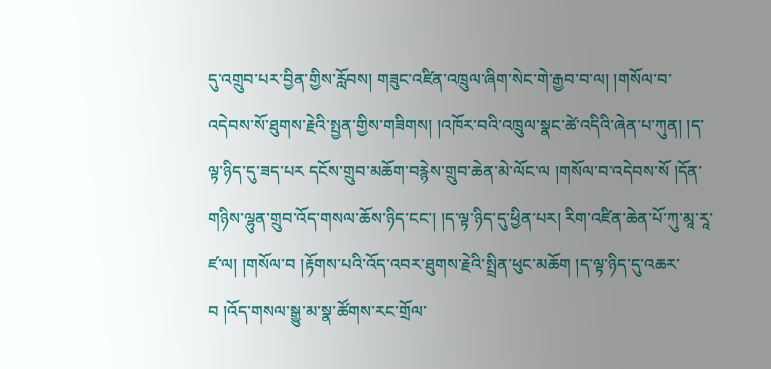དུ་འགྲུབ་པར་བྱིན་གྱིས་རློབས། གཟུང་འཛིན་འཁྲུལ་ཞིག་སེང་གེ་རྒྱབ་བ་ལ། །གསོལ་བ་འདེབས་སོ་ཐུགས་རྗེའི་སྤྱན་གྱིས་གཟིགས། །འཁོར་བའི་འཁྲུལ་སྣང་ཚེ་འདིའི་ཞེན་པ་ཀུན། །ད་ལྟ་ཉིད་དུ་ཟད་པར དངོས་གྲུབ་མཆོག་བརྙེས་གྲུབ་ཆེན་མེ་ལོང་ལ །གསོལ་བ་འདེབས་སོ །དོན་གཉིས་ལྷུན་གྲུབ་འོད་གསལ་ཆོས་ཉིད་ངང་། །ད་ལྟ་ཉིད་དུ་ཕྱིན་པར། རིག་འཛིན་ཆེན་པོ་ཀུ་མཱ་རཱ་ཛ་ལ། །གསོལ་བ །རྟོགས་པའི་འོད་འབར་ཐུགས་རྗེའི་སྤྲིན་ཕུང་མཆོག །ད་ལྟ་ཉིད་དུ་འཆར་བ །འོད་གསལ་སྒྱུ་མ་སྣ་ཚོགས་རང་གྲོལ་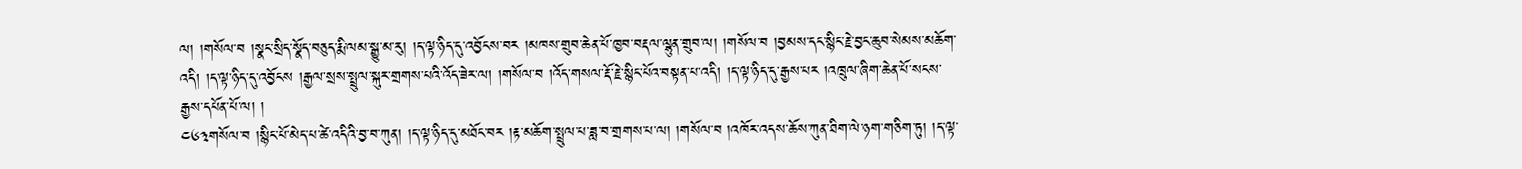ལ། །གསོལ་བ །སྣང་སྲིད་སྣོད་བཅུད་རྨི་ལམ་སྒྱུ་མ་རུ། །ད་ལྟ་ཉིད་དུ་འབྱོངས་བར །མཁས་གྲུབ་ཆེན་པོ་ཁྱབ་བརྡལ་ལྷུན་གྲུབ་ལ། །གསོལ་བ །བྱམས་དང་སྙིང་རྗེ་བྱང་ཆུབ་སེམས་མཆོག་འདི། །ད་ལྟ་ཉིད་དུ་འབྱོངས །རྒྱལ་སྲས་སྤྲུལ་སྐུར་གྲགས་པའི་འོད་ཟེར་ལ། །གསོལ་བ །འོད་གསལ་རྡོ་རྗེ་སྙིང་པོའ་བསྟན་པ་འདི། །ད་ལྟ་ཉིད་དུ་རྒྱས་པར །འཁྲུལ་ཞིག་ཆེན་པོ་སངས་རྒྱས་དཔོན་པོ་ལ། །
༤༦༣གསོལ་བ །སྙིང་པོ་མེད་པ་ཚེ་འདིའི་བྱ་བ་ཀུན། །ད་ལྟ་ཉིད་དུ་མཐོང་བར །རྟ་མཆོག་སྤྲུལ་པ་ཟླ་བ་གྲགས་པ་ལ། །གསོལ་བ །འཁོར་འདས་ཆོས་ཀུན་ཐིག་ལེ་ཉག་གཅིག་ཏུ། །ད་ལྟ་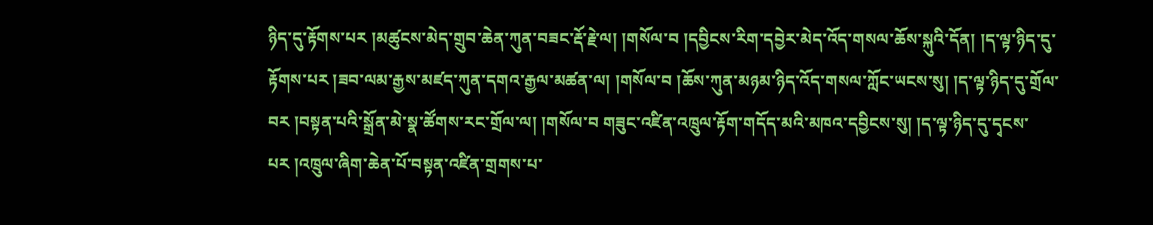ཉིད་དུ་རྟོགས་པར །མཚུངས་མེད་གྲུབ་ཆེན་ཀུན་བཟང་རྡོ་རྗེ་ལ། །གསོལ་བ །དབྱིངས་རིག་དབྱེར་མེད་འོད་གསལ་ཆོས་སྐུའི་དོན། །ད་ལྟ་ཉིད་དུ་རྟོགས་པར །ཟབ་ལམ་རྒྱས་མཛད་ཀུན་དགའ་རྒྱལ་མཚན་ལ། །གསོལ་བ །ཆོས་ཀུན་མཉམ་ཉིད་འོད་གསལ་ཀློང་ཡངས་སུ། །ད་ལྟ་ཉིད་དུ་གྲོལ་བར །བསྟན་པའི་སྒྲོན་མེ་སྣ་ཚོགས་རང་གྲོལ་ལ། །གསོལ་བ གཟུང་འཛིན་འཁྲུལ་རྟོག་གདོད་མའི་མཁའ་དབྱིངས་སུ། །ད་ལྟ་ཉིད་དུ་དྭངས་པར །འཁྲུལ་ཞིག་ཆེན་པོ་བསྟན་འཛིན་གྲགས་པ་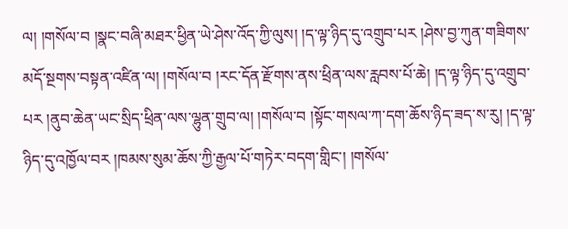ལ། །གསོལ་བ །སྣང་བཞི་མཐར་ཕྱིན་ཡེ་ཤེས་འོད་ཀྱི་ལུས། །ད་ལྟ་ཉིད་དུ་འགྲུབ་པར །ཤེས་བྱ་ཀུན་གཟིགས་མདོ་སྔགས་བསྟན་འཛིན་ལ། །གསོལ་བ །རང་དོན་རྫོགས་ནས་ཕྲིན་ལས་རླབས་པོ་ཆེ། །ད་ལྟ་ཉིད་དུ་འགྲུབ་པར །ནུབ་ཆེན་ཡང་སྲིད་ཕྲིན་ལས་ལྷུན་གྲུབ་ལ། །གསོལ་བ །སྟོང་གསལ་ཀ་དག་ཆོས་ཉིད་ཟད་ས་རུ། །ད་ལྟ་ཉིད་དུ་འཁྱོལ་བར །ཁམས་སུམ་ཆོས་ཀྱི་རྒྱལ་པོ་གཏེར་བདག་གླིང་། །གསོལ་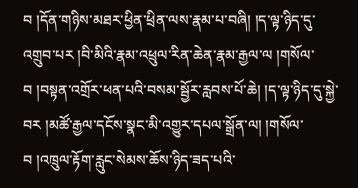བ །དོན་གཉིས་མཐར་ཕྱིན་ཕྲིན་ལས་རྣམ་པ་བཞི། །ད་ལྟ་ཉིད་དུ་འགྲུབ་པར །བི་མིའི་རྣམ་འཕྲུལ་རིན་ཆེན་རྣམ་རྒྱལ་ལ །གསོལ་བ །བསྟན་འགྲོར་ཕན་པའི་བསམ་སྦྱོར་རླབས་པོ་ཆེ། །ད་ལྟ་ཉིད་དུ་སྐྱེ་བར །མཚོ་རྒྱལ་དངོས་སྣང་མི་འགྱུར་དཔལ་སྒྲོན་ལ། །གསོལ་བ །འཁྲུལ་རྟོག་རླུང་སེམས་ཆོས་ཉིད་ཟད་པའི་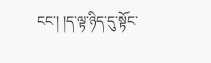ངང་། །ད་ལྟ་ཉིད་དུ་སྟོང་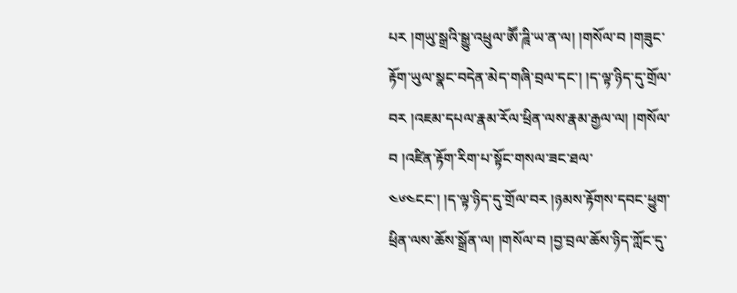པར །གཡུ་སྒྲའི་སྒྱུ་འཕྲུལ་ཨཽ་ཌཱི་ཡ་ན་ལ། །གསོལ་བ །གཟུང་རྟོག་ཡུལ་སྣང་བདེན་མེད་གཞི་བྲལ་དང་། །ད་ལྟ་ཉིད་དུ་གྲོལ་བར །འཇམ་དཔལ་རྣམ་རོལ་ཕྲིན་ལས་རྣམ་རྒྱལ་ལ། །གསོལ་བ །འཛིན་རྟོག་རིག་པ་སྟོང་གསལ་ཟང་ཐལ་
༤༦༤ངང་། །ད་ལྟ་ཉིད་དུ་གྲོལ་བར །ཉམས་རྟོགས་དབང་ཕྱུག་ཕྲིན་ལས་ཆོས་སྒྲོན་ལ། །གསོལ་བ །བྱ་བྲལ་ཆོས་ཉིད་ཀློང་དུ་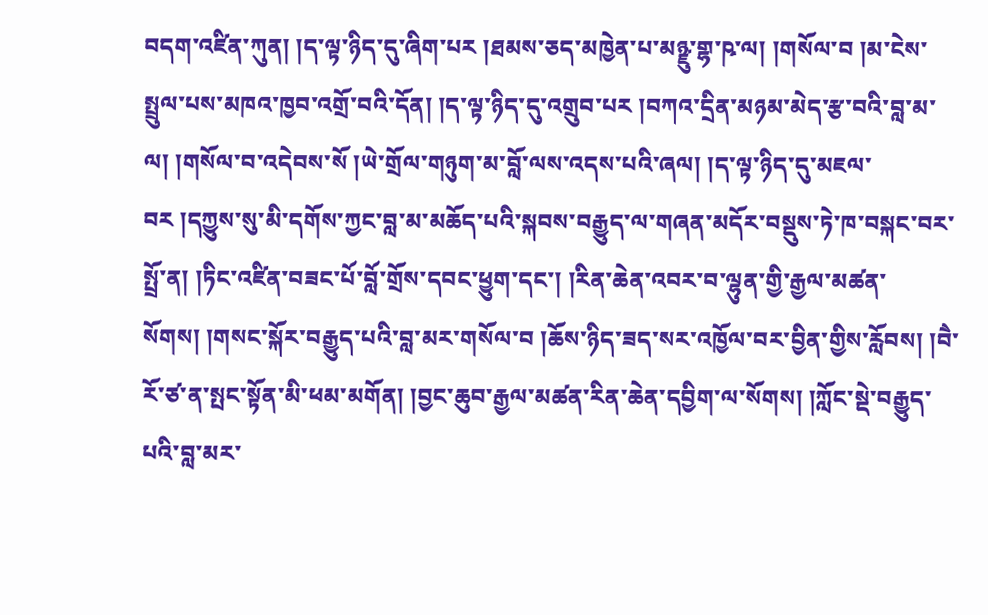བདག་འཛིན་ཀུན། །ད་ལྟ་ཉིད་དུ་ཞིག་པར །ཐམས་ཅད་མཁྱེན་པ་མཉྫུ་གྷ་ཥ་ལ། །གསོལ་བ །མ་ངེས་སྤྲུལ་པས་མཁའ་ཁྱབ་འགྲོ་བའི་དོན། །ད་ལྟ་ཉིད་དུ་འགྲུབ་པར །བཀའ་དྲིན་མཉམ་མེད་རྩ་བའི་བླ་མ་ལ། །གསོལ་བ་འདེབས་སོ །ཡེ་གྲོལ་གཉུག་མ་བློ་ལས་འདས་པའི་ཞལ། །ད་ལྟ་ཉིད་དུ་མཇལ་བར །དཀྱུས་སུ་མི་དགོས་ཀྱང་བླ་མ་མཆོད་པའི་སྐབས་བརྒྱུད་ལ་གཞན་མདོར་བསྡུས་ཏེ་ཁ་བསྐང་བར་སྤྲོ་ན། །ཏིང་འཛིན་བཟང་པོ་བློ་གྲོས་དབང་ཕྱུག་དང་། །རིན་ཆེན་འབར་བ་ལྷུན་གྱི་རྒྱལ་མཚན་སོགས། །གསང་སྐོར་བརྒྱུད་པའི་བླ་མར་གསོལ་བ །ཆོས་ཉིད་ཟད་སར་འཁྱོལ་བར་བྱིན་གྱིས་རློབས། །བཻ་རོ་ཙ་ན་སྤང་སྟོན་མི་ཕམ་མགོན། །བྱང་ཆུབ་རྒྱལ་མཚན་རིན་ཆེན་དབྱིག་ལ་སོགས། །ཀློང་སྡེ་བརྒྱུད་པའི་བླ་མར་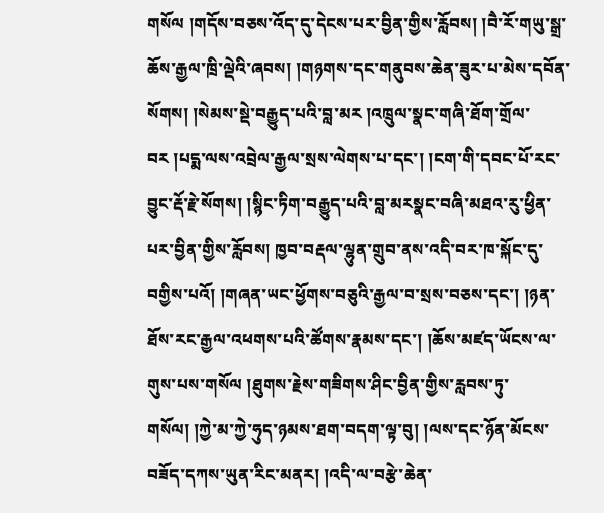གསོལ །གདོས་བཅས་འོད་དུ་དེངས་པར་བྱིན་གྱིས་རློབས། །བཻ་རོ་གཡུ་སྒྲ་ཆོས་རྒྱལ་ཁྲི་ལྡེའི་ཞབས། །གཉགས་དང་གནུབས་ཆེན་ཟུར་པ་མེས་དབོན་སོགས། །སེམས་སྡེ་བརྒྱུད་པའི་བླ་མར །འཁྲུལ་སྣང་གཞི་ཐོག་གྲོལ་བར །པདྨ་ལས་འབྲེལ་རྒྱལ་སྲས་ལེགས་པ་དང་། །ངག་གི་དབང་པོ་རང་བྱུང་རྡོ་རྗེ་སོགས། །སྙིང་ཏིག་བརྒྱུད་པའི་བླ་མརསྣང་བཞི་མཐའ་རུ་ཕྱིན་པར་བྱིན་གྱིས་རློབས། ཁྱབ་བརྡལ་ལྷུན་གྲུབ་ནས་འདི་བར་ཁ་སྐོང་དུ་བགྱིས་པའོ། །གཞན་ཡང་ཕྱོགས་བཅུའི་རྒྱལ་བ་སྲས་བཅས་དང་། །ཉན་ཐོས་རང་རྒྱལ་འཕགས་པའི་ཚོགས་རྣམས་དང་། །ཆོས་མཛད་ཡོངས་ལ་གུས་པས་གསོལ །ཐུགས་རྗེས་གཟིགས་ཤིང་བྱིན་གྱིས་རླབས་ཏུ་གསོལ། །ཀྱེ་མ་ཀྱེ་ཧུད་ཉམས་ཐག་བདག་ལྟ་བུ། །ལས་དང་ཉོན་མོངས་བཟོད་དཀས་ཡུན་རིང་མནར། །འདི་ལ་བརྩེ་ཆེན་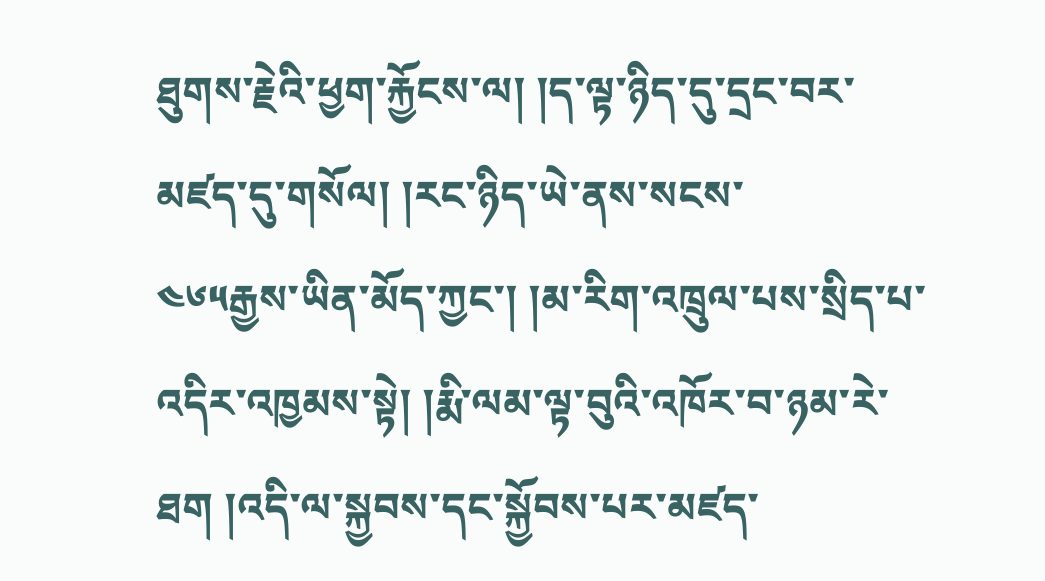ཐུགས་རྗེའི་ཕྱག་རྐྱོངས་ལ། །ད་ལྟ་ཉིད་དུ་དྲང་བར་མཛད་དུ་གསོལ། །རང་ཉིད་ཡེ་ནས་སངས་
༤༦༥རྒྱས་ཡིན་མོད་ཀྱང་། །མ་རིག་འཁྲུལ་པས་སྲིད་པ་འདིར་འཁྱམས་སྟེ། །རྨི་ལམ་ལྟ་བུའི་འཁོར་བ་ཉམ་རེ་ཐག །འདི་ལ་སྐྱབས་དང་སྐྱོབས་པར་མཛད་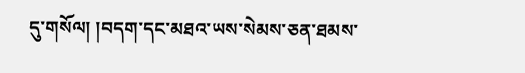དུ་གསོལ། །བདག་དང་མཐའ་ཡས་སེམས་ཅན་ཐམས་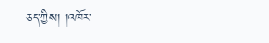ཅད་ཀྱིས། །འཁོར་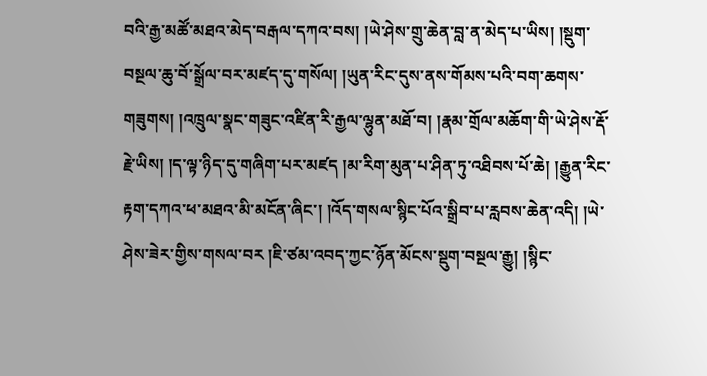བའི་རྒྱ་མཚོ་མཐའ་མེད་བརྒལ་དཀའ་བས། །ཡེ་ཤེས་གྲུ་ཆེན་བླ་ན་མེད་པ་ཡིས། །སྡུག་བསྔལ་ཆུ་བོ་སྒྲོལ་བར་མཛད་དུ་གསོལ། །ཡུན་རིང་དུས་ནས་གོམས་པའི་བག་ཆགས་གཟུགས། །འཁྲུལ་སྣང་གཟུང་འཛིན་རི་རྒྱལ་ལྷུན་མཐོ་བ། །རྣམ་གྲོལ་མཆོག་གི་ཡེ་ཤེས་རྡོ་རྗེ་ཡིས། །ད་ལྟ་ཉིད་དུ་གཞིག་པར་མཛད །མ་རིག་མུན་པ་ཤིན་ཏུ་འཐིབས་པོ་ཆེ། །རྒྱུན་རིང་རྟག་དཀའ་ཕ་མཐའ་མི་མངོན་ཞིང་། །འོད་གསལ་སྙིང་པོའ་སྒྲིབ་པ་རླབས་ཆེན་འདི། །ཡེ་ཤེས་ཟེར་གྱིས་གསལ་བར །ཇི་ཙམ་འབད་ཀྱང་ཉོན་མོངས་སྡུག་བསྔལ་རྒྱུ། །སྙིང་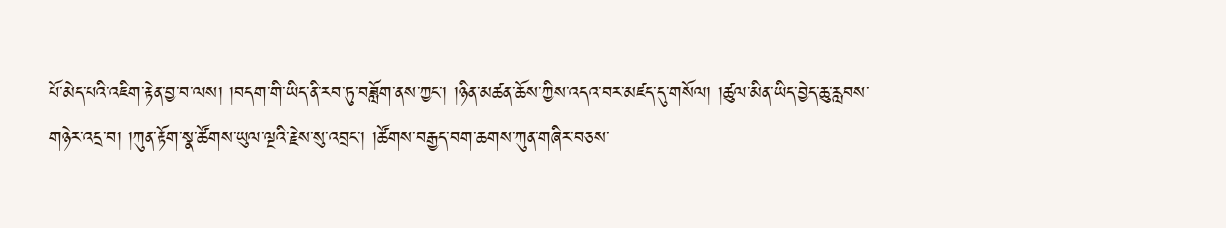པོ་མེད་པའི་འཇིག་རྟེན་བྱ་བ་ལས། །བདག་གི་ཡིད་ནི་རབ་ཏུ་བཟློག་ནས་ཀྱང་། །ཉིན་མཚན་ཆོས་ཀྱིས་འདའ་བར་མཛད་དུ་གསོལ། །ཚུལ་མིན་ཡིད་བྱེད་ཆུ་རླབས་གཉེར་འདྲ་བ། །ཀུན་རྟོག་སྣ་ཚོགས་ཡུལ་ལྔའི་རྗེས་སུ་འབྲང་། །ཚོགས་བརྒྱད་བག་ཆགས་ཀུན་གཞིར་བཅས་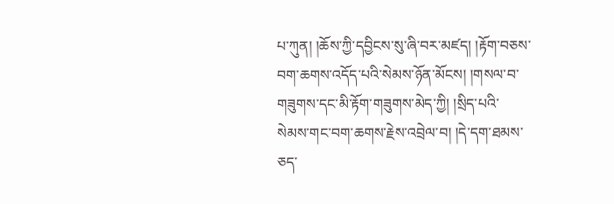པ་ཀུན། །ཆོས་ཀྱི་དབྱིངས་སུ་ཞི་བར་མཛད། །རྟོག་བཅས་བག་ཆགས་འདོད་པའི་སེམས་ཉོན་མོངས། །གསལ་བ་གཟུགས་དང་མི་རྟོག་གཟུགས་མེད་ཀྱི། །སྲིད་པའི་སེམས་གང་བག་ཆགས་རྗེས་འབྲེལ་བ། །དེ་དག་ཐམས་ཅད་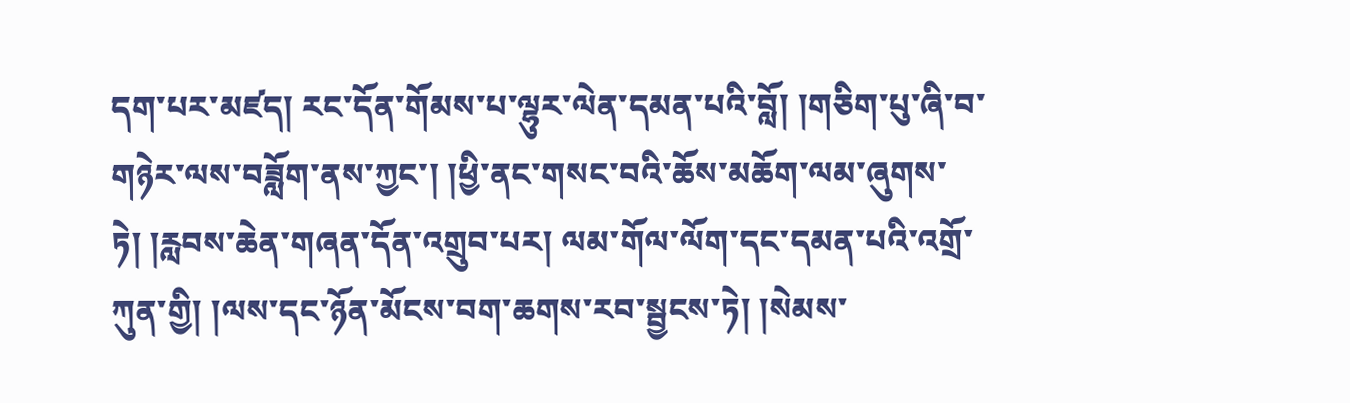དག་པར་མཛད། རང་དོན་གོམས་པ་ལྷུར་ལེན་དམན་པའི་བློ། །གཅིག་པུ་ཞི་བ་གཉེར་ལས་བཟློག་ནས་ཀྱང་། །ཕྱི་ནང་གསང་བའི་ཆོས་མཆོག་ལམ་ཞུགས་ཏེ། །རླབས་ཆེན་གཞན་དོན་འགྲུབ་པར། ལམ་གོལ་ལོག་དང་དམན་པའི་འགྲོ་ཀུན་གྱི། །ལས་དང་ཉོན་མོངས་བག་ཆགས་རབ་སྦྱངས་ཏེ། །སེམས་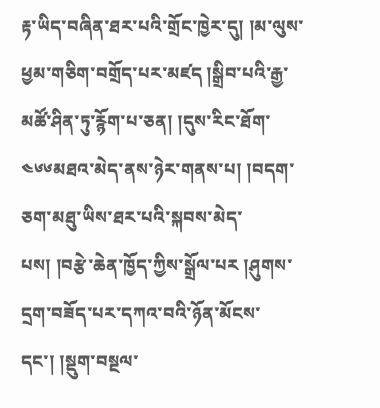རྟ་ཡིད་བཞིན་ཐར་པའི་གྲོང་ཁྱེར་དུ། །མ་ལུས་ཕྱམ་གཅིག་བགྲོད་པར་མཛད །སྒྲིབ་པའི་རྒྱ་མཚོ་ཤིན་ཏུ་རྙོག་པ་ཅན། །དུས་རིང་ཐོག་
༤༦༦མཐའ་མེད་ནས་ཉེར་གནས་པ། །བདག་ཅག་མཐུ་ཡིས་ཐར་པའི་སྐབས་མེད་པས། །བརྩེ་ཆེན་ཁྱོད་ཀྱིས་སྒྲོལ་པར །ཤུགས་དྲག་བཟོད་པར་དཀའ་བའི་ཉོན་མོངས་དང་། །སྡུག་བསྔལ་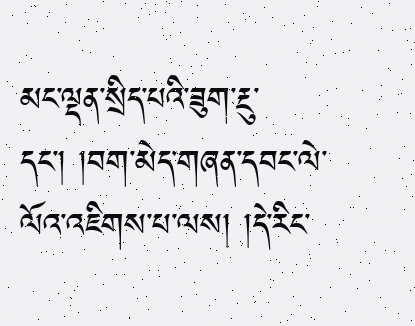མང་ལྡན་སྲིད་པའི་ཟུག་རྔུ་དང་། །བག་མེད་གཞན་དབང་ལེ་ལོའ་འཇིགས་པ་ལས། །དེ་རིང་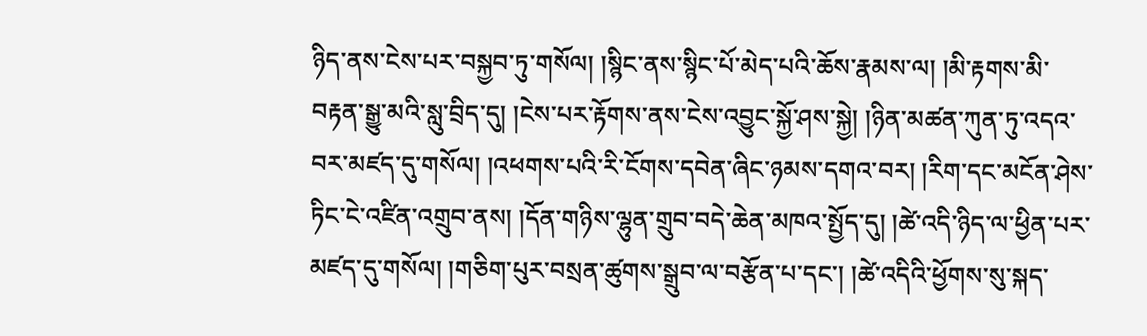ཉིད་ནས་ངེས་པར་བསྐྱབ་ཏུ་གསོལ། །སྙིང་ནས་སྙིང་པོ་མེད་པའི་ཆོས་རྣམས་ལ། །མི་རྟགས་མི་བརྟན་སྒྱུ་མའི་སླུ་བྲིད་དུ། །ངེས་པར་རྟོགས་ནས་ངེས་འབྱུང་སྐྱོ་ཤས་སྐྱེ། །ཉིན་མཚན་ཀུན་ཏུ་འདའ་བར་མཛད་དུ་གསོལ། །འཕགས་པའི་རི་ངོགས་དབེན་ཞིང་ཉམས་དགའ་བར། །རིག་དང་མངོན་ཤེས་ཏིང་ངེ་འཛིན་འགྲུབ་ནས། །དོན་གཉིས་ལྷུན་གྲུབ་བདེ་ཆེན་མཁའ་སྤྱོད་དུ། །ཚེ་འདི་ཉིད་ལ་ཕྱིན་པར་མཛད་དུ་གསོལ། །གཅིག་པུར་བསྲན་ཚུགས་སྒྲུབ་ལ་བརྩོན་པ་དང་། །ཚེ་འདིའི་ཕྱོགས་སུ་སྐད་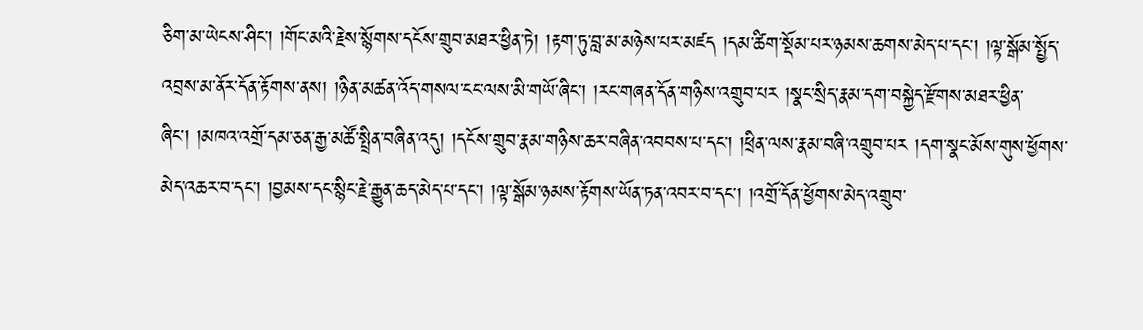ཅིག་མ་ཡེངས་ཤིང་། །གོང་མའི་རྗེས་སྙོགས་དངོས་གྲུབ་མཐར་ཕྱིན་ཏེ། །རྟག་ཏུ་བླ་མ་མཉེས་པར་མཛད །དམ་ཚིག་སྡོམ་པར་ཉམས་ཆགས་མེད་པ་དང་། །ལྟ་སྒོམ་སྤྱོད་འབྲས་མ་ནོར་དོན་རྟོགས་ནས། །ཉིན་མཚན་འོད་གསལ་ངང་ལས་མི་གཡོ་ཞིང་། །རང་གཞན་དོན་གཉིས་འགྲུབ་པར །སྣང་སྲིད་རྣམ་དག་བསྐྱེད་རྫོགས་མཐར་ཕྱིན་ཞིང་། །མཁའ་འགྲོ་དམ་ཅན་རྒྱ་མཚོ་སྤྲིན་བཞིན་འདུ། །དངོས་གྲུབ་རྣམ་གཉིས་ཆར་བཞིན་འབབས་པ་དང་། །ཕྲིན་ལས་རྣམ་བཞི་འགྲུབ་པར །དག་སྣང་མོས་གུས་ཕྱོགས་མེད་འཆར་བ་དང་། །བྱམས་དང་སྙིང་རྗེ་རྒྱུན་ཆད་མེད་པ་དང་། །ལྟ་སྒོམ་ཉམས་རྟོགས་ཡོན་ཏན་འབར་བ་དང་། །འགྲོ་དོན་ཕྱོགས་མེད་འགྲུབ་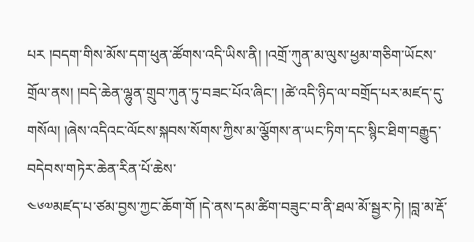པར །བདག་གིས་མོས་དག་ཕུན་ཚོགས་འདི་ཡིས་ནི། །འགྲོ་ཀུན་མ་ལུས་ཕྱམ་གཅིག་ཡོངས་གྲོལ་ནས། །བདེ་ཆེན་ལྷུན་གྲུབ་ཀུན་ཏུ་བཟང་པོའ་ཞིང་། །ཚེ་འདི་ཉིད་ལ་བགྲོད་པར་མཛད་དུ་གསོལ། །ཞེས་འདིའང་ལོངས་སྐབས་སོགས་ཀྱིས་མ་ལྕོགས་ན་ཡང་ཏིག་དང་སྙིང་ཐིག་བརྒྱུད་བདེབས་གཏེར་ཆེན་རིན་པོ་ཆེས་
༤༦༧མཛད་པ་ཙམ་བྱས་ཀྱང་ཆོག་གོ །དེ་ནས་དམ་ཚིག་བཟུང་བ་ནི་ཐལ་མོ་སྦྱར་ཏེ། །བླ་མ་རྡོ་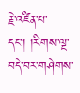རྗེ་འཛིན་པ་དང་། །རིགས་ལྔ་བདེ་བར་གཤེགས་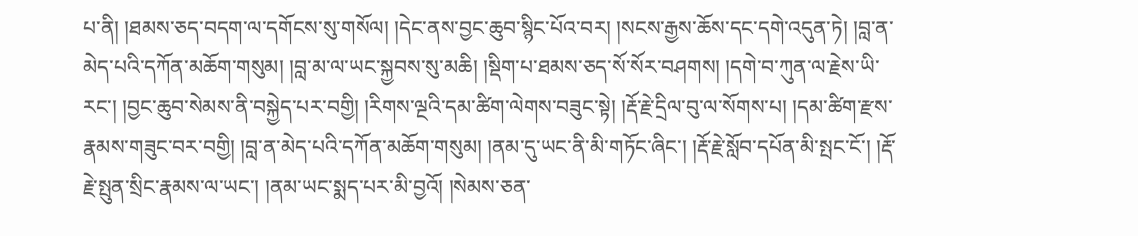པ་ནི། །ཐམས་ཅད་བདག་ལ་དགོངས་སུ་གསོལ། །དེང་ནས་བྱང་ཆུབ་སྙིང་པོའ་བར། །སངས་རྒྱས་ཆོས་དང་དགེ་འདུན་ཏེ། །བླ་ན་མེད་པའི་དཀོན་མཆོག་གསུམ། །བླ་མ་ལ་ཡང་སྐྱབས་སུ་མཆི། །སྡིག་པ་ཐམས་ཅད་སོ་སོར་བཤགས། །དགེ་བ་ཀུན་ལ་རྗེས་ཡི་རང་། །བྱང་ཆུབ་སེམས་ནི་བསྐྱེད་པར་བགྱི། །རིགས་ལྔའི་དམ་ཚིག་ལེགས་བཟུང་སྟེ། །རྡོ་རྗེ་དྲིལ་བུ་ལ་སོགས་པ། །དམ་ཚིག་རྫས་རྣམས་གཟུང་བར་བགྱི། །བླ་ན་མེད་པའི་དཀོན་མཆོག་གསུམ། །ནམ་དུ་ཡང་ནི་མི་གཏོང་ཞིང་། །རྡོ་རྗེ་སློབ་དཔོན་མི་སྤང་ངོ་། །རྡོ་རྗེ་སྤུན་སྲིང་རྣམས་ལ་ཡང་། །ནམ་ཡང་སྨད་པར་མི་བྱའོ། །སེམས་ཅན་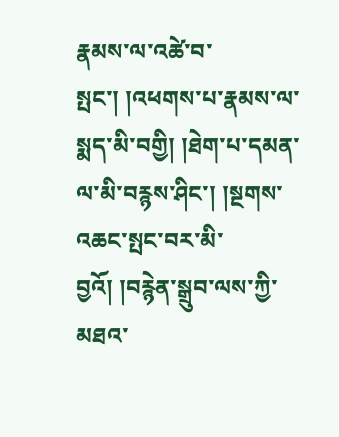རྣམས་ལ་འཚེ་བ་སྤང་། །འཕགས་པ་རྣམས་ལ་སྨད་མི་བགྱི། །ཐེག་པ་དམན་ལ་མི་བརྙས་ཤིང་། །སྔགས་འཆང་སྤང་བར་མི་བྱའོ། །བརྙེན་སྒྲུབ་ལས་ཀྱི་མཐའ་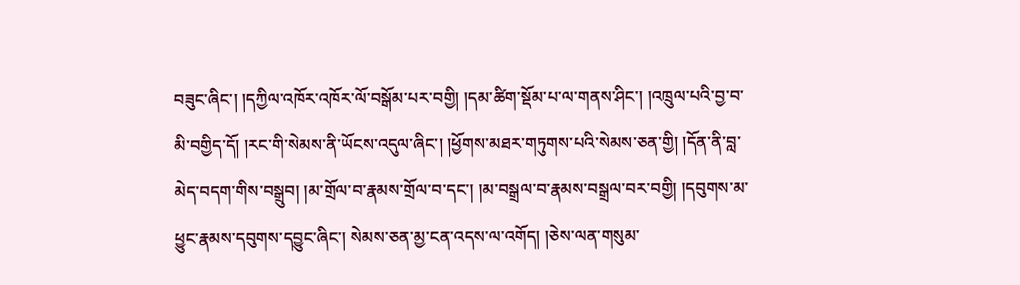བཟུང་ཞིང་། །དཀྱིལ་འཁོར་འཁོར་ལོ་བསྒོམ་པར་བགྱི། །དམ་ཚིག་སྡོམ་པ་ལ་གནས་ཤིང་། །འཁྲུལ་པའི་བྱ་བ་མི་བགྱིད་དོ། །རང་གི་སེམས་ནི་ཡོངས་འདུལ་ཞིང་། །ཕྱོགས་མཐར་གཏུགས་པའི་སེམས་ཅན་གྱི། །དོན་ནི་བླ་མེད་བདག་གིས་བསྒྲུབ། །མ་གྲོལ་བ་རྣམས་གྲོལ་བ་དང་། །མ་བསྒྲལ་བ་རྣམས་བསྒྲལ་བར་བགྱི། །དབུགས་མ་ཕྱུང་རྣམས་དབུགས་དབྱུང་ཞིང་། སེམས་ཅན་མྱ་ངན་འདས་ལ་འགོད། །ཅེས་ལན་གསུམ་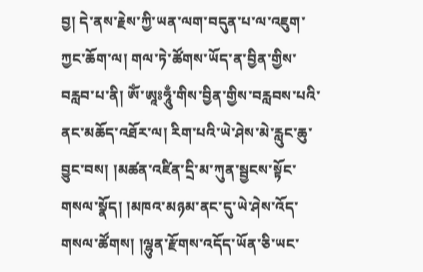བྱ། དེ་ནས་རྗེས་ཀྱི་ཡན་ལག་བདུན་པ་ལ་འཇུག་ཀྱང་ཆོག་ལ། གལ་ཏེ་ཚོགས་ཡོད་ན་བྱིན་གྱིས་བརླབ་པ་ནི། ༀ་ཨཱཿཧཱུྃ་གིས་བྱིན་གྱིས་བརླབས་པའི་ནང་མཆོད་འཐོར་ལ། རིག་པའི་ཡེ་ཤེས་མེ་རླུང་ཆུ་བྱུང་བས། །མཚན་འཛིན་དྲི་མ་ཀུན་སྦྱངས་སྟོང་གསལ་སྣོད། །མཁའ་མཉམ་ནང་དུ་ཡེ་ཤེས་འོད་གསལ་ཚོགས། །ལྷུན་རྫོགས་འདོད་ཡོན་ཅི་ཡང་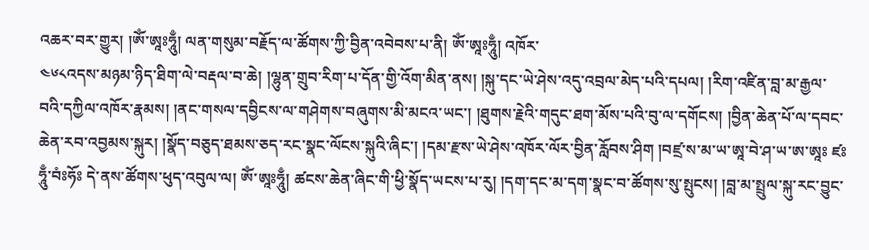འཆར་བར་གྱུར། །ༀ་ཨཱཿཧཱུྃ། ལན་གསུམ་བརྗོད་ལ་ཚོགས་ཀྱི་བྱིན་འབེབས་པ་ནི། ༀ་ཨཱཿཧཱུྃ། འཁོར་
༤༦༨འདས་མཉམ་ཉིད་ཐིག་ལེ་བརྡལ་བ་ཆེ། །ལྷུན་གྲུབ་རིག་པ་དོན་གྱི་འོག་མིན་ནས། །སྐུ་དང་ཡེ་ཤེས་འདུ་འབྲལ་མེད་པའི་དཔལ། །རིག་འཛིན་བླ་མ་རྒྱལ་བའི་དཀྱིལ་འཁོར་རྣམས། །ནང་གསལ་དབྱིངས་ལ་གཤེགས་བཞུགས་མི་མངའ་ཡང་། །ཐུགས་རྗེའི་གདུང་ཐག་མོས་པའི་བུ་ལ་དགོངས། །བྱིན་ཆེན་པོ་ལ་དབང་ཆེན་རབ་འབྱམས་སྐུར། །སྣོད་བཅུད་ཐམས་ཅད་རང་སྣང་ལོངས་སྐུའི་ཞིང་། །དམ་རྫས་ཡེ་ཤེས་འཁོར་ལོར་བྱིན་རློབས་ཤིག །བཛྲ་ས་མ་ཡ་ཨཱ་བེ་ཤ་ཡ་ཨ་ཨཱཿ ཛཿཧཱུྃ་བཾཿཧོཿ དེ་ནས་ཚོགས་ཕུད་འབུལ་ལ། ༀ་ཨཱཿཧཱུྃ། ཚངས་ཆེན་ཞིང་གི་ཕྱི་སྣོད་ཡངས་པ་རུ། །དག་དང་མ་དག་སྣང་བ་ཚོགས་སུ་སྤུངས། །བླ་མ་སྤྲུལ་སྐུ་རང་བྱུང་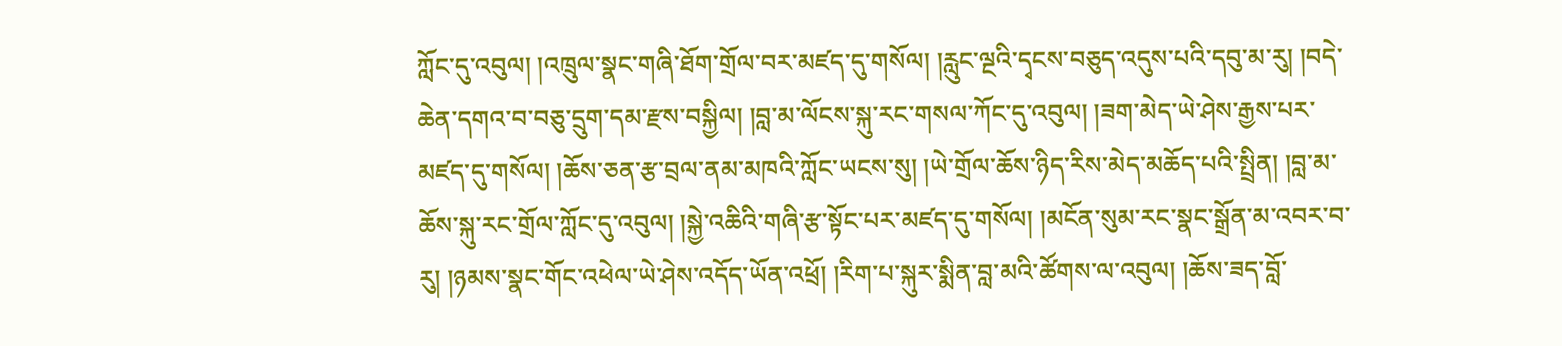ཀློང་དུ་འབུལ། །འཁྲུལ་སྣང་གཞི་ཐོག་གྲོལ་བར་མཛད་དུ་གསོལ། །རླུང་ལྔའི་དྭངས་བཅུད་འདུས་པའི་དབུ་མ་རུ། །བདེ་ཆེན་དགའ་བ་བཅུ་དྲུག་དམ་རྫས་བསྐྱིལ། །བླ་མ་ལོངས་སྐུ་རང་གསལ་ཀོང་དུ་འབུལ། །ཟག་མེད་ཡེ་ཤེས་རྒྱས་པར་མཛད་དུ་གསོལ། །ཆོས་ཅན་རྩ་བྲལ་ནམ་མཁའི་ཀློང་ཡངས་སུ། །ཡེ་གྲོལ་ཆོས་ཉིད་རིས་མེད་མཆོད་པའི་སྤྲིན། །བླ་མ་ཆོས་སྐུ་རང་གྲོལ་ཀློང་དུ་འབུལ། །སྐྱེ་འཆིའི་གཞི་རྩ་སྟོང་པར་མཛད་དུ་གསོལ། །མངོན་སུམ་རང་སྣང་སྒྲོན་མ་འབར་བ་རུ། །ཉམས་སྣང་གོང་འཕེལ་ཡེ་ཤེས་འདོད་ཡོན་འཕྲོ། །རིག་པ་སྐུར་སྨིན་བླ་མའི་ཚོགས་ལ་འབུལ། །ཆོས་ཟད་བློ་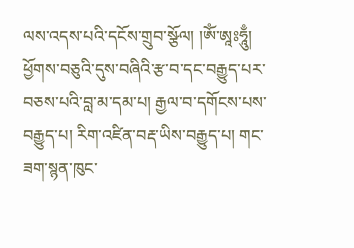ལས་འདས་པའི་དངོས་གྲུབ་སྩོལ། །ༀ་ཨཱཿཧཱུྃ། ཕྱོགས་བཅུའི་དུས་བཞིའི་རྩ་བ་དང་བརྒྱུད་པར་བཅས་པའི་བླ་མ་དམ་པ། རྒྱལ་བ་དགོངས་པས་བརྒྱུད་པ། རིག་འཛིན་བརྡ་ཡིས་བརྒྱུད་པ། གང་ཟག་སྙན་ཁུང་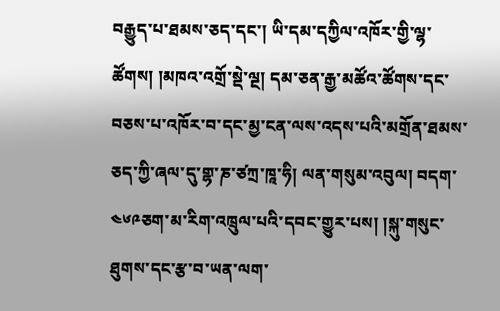བརྒྱུད་པ་ཐམས་ཅད་དང་། ཡི་དམ་དཀྱིལ་འཁོར་གྱི་ལྷ་ཚོགས། །མཁའ་འགྲོ་སྡེ་ལྔ། དམ་ཅན་རྒྱ་མཚོའ་ཚོགས་དང་བཅས་པ་འཁོར་བ་དང་མྱ་ངན་ལས་འདས་པའི་མགྲོན་ཐམས་ཅད་ཀྱི་ཞལ་དུ་གྷ་ཎ་ཙཀྲ་ཁཱ་ཧི། ལན་གསུམ་འབུལ། བདག་
༤༦༩ཅག་མ་རིག་འཁྲུལ་པའི་དབང་གྱུར་པས། །སྐུ་གསུང་ཐུགས་དང་རྩ་བ་ཡན་ལག་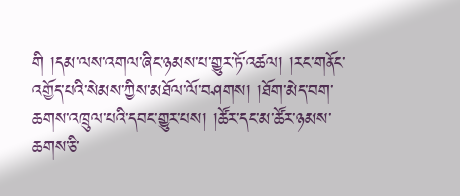གི །དམ་ལས་འགལ་ཞིང་ཉམས་པ་གྱུར་ཏོ་འཚལ། །རང་གནོང་འགྱོད་པའི་སེམས་ཀྱིས་མཐོལ་ལོ་བཤགས། །ཐོག་མེད་བག་ཆགས་འཁྲུལ་པའི་དབང་གྱུར་པས། །ཚོར་དང་མ་ཚོར་ཉམས་ཆགས་ཅི་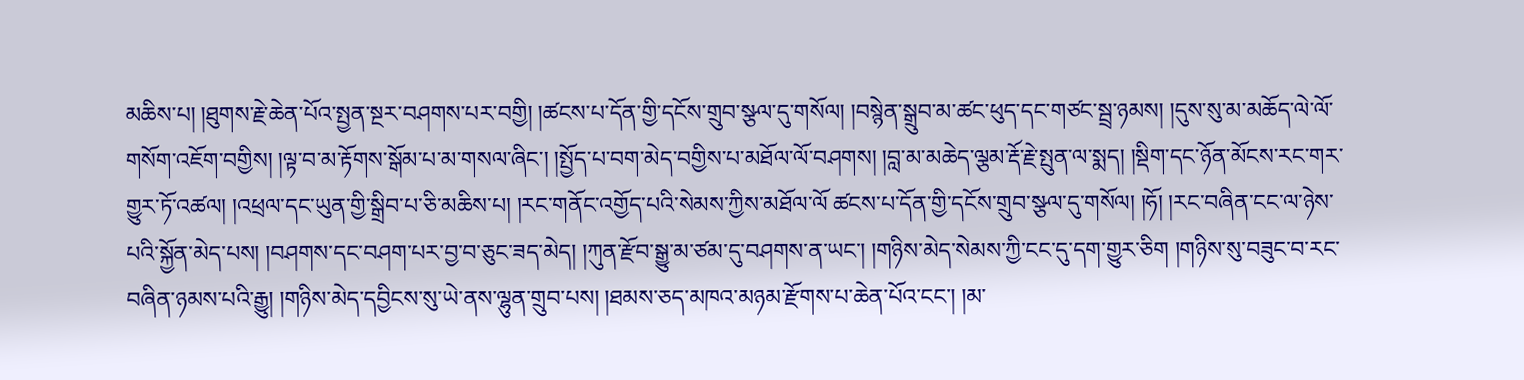མཆིས་པ། །ཐུགས་རྗེ་ཆེན་པོའ་སྤྱན་སྔར་བཤགས་པར་བགྱི། །ཚངས་པ་དོན་གྱི་དངོས་གྲུབ་སྩལ་དུ་གསོལ། །བསྙེན་སྒྲུབ་མ་ཚང་ཕུད་དང་གཙང་སྦྲ་ཉམས། །དུས་སུ་མ་མཆོད་ལེ་ལོ་གསོག་འཇོག་བགྱིས། །ལྟ་བ་མ་རྟོགས་སྒོམ་པ་མ་གསལ་ཞིང་། །སྤྱོད་པ་བག་མེད་བགྱིས་པ་མཐོལ་ལོ་བཤགས། །བླ་མ་མཆེད་ལྕམ་རྡོ་རྗེ་སྤུན་ལ་སྨད། །སྡིག་དང་ཉོན་མོངས་རང་གར་གྱུར་ཏོ་འཚལ། །འཕྲལ་དང་ཡུན་གྱི་སྒྲིབ་པ་ཅི་མཆིས་པ། །རང་གནོང་འགྱོད་པའི་སེམས་ཀྱིས་མཐོལ་ལོ ཚངས་པ་དོན་གྱི་དངོས་གྲུབ་སྩལ་དུ་གསོལ། །ཧོ། །རང་བཞིན་ངང་ལ་ཉེས་པའི་སྐྱོན་མེད་པས། །བཤགས་དང་བཤག་པར་བྱ་བ་ཅུང་ཟད་མེད། །ཀུན་རྫོབ་སྒྱུ་མ་ཙམ་དུ་བཤགས་ན་ཡང་། །གཉིས་མེད་སེམས་ཀྱི་ངང་དུ་དག་གྱུར་ཅིག །གཉིས་སུ་བཟུང་བ་རང་བཞིན་ཉམས་པའི་རྒྱུ། །གཉིས་མེད་དབྱིངས་སུ་ཡེ་ནས་ལྷུན་གྲུབ་པས། །ཐམས་ཅད་མཁའ་མཉམ་རྫོགས་པ་ཆེན་པོའ་ངང་། །མ་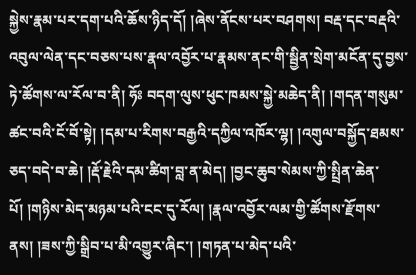སྐྱེས་རྣམ་པར་དག་པའི་ཆོས་ཉིད་དོ། །ཞེས་ནོངས་པར་བཤགས། བརྡ་དང་བརྡའི་འབུལ་ལེན་དང་བཅས་པས་རྣལ་འབྱོར་པ་རྣམས་ནང་གི་སྦྱིན་སྲེག་མངོན་དུ་བྱས་ཏེ་ཚོགས་ལ་རོལ་བ་ནི། ཧོཿ བདག་ལུས་ཕུང་ཁམས་སྐྱེ་མཆེད་ནི། །གདན་གསུམ་ཚང་བའི་ངོ་བོ་སྟེ། །དམ་པ་རིགས་བརྒྱའི་དཀྱིལ་འཁོར་ལྷ། །འགུལ་བསྐྱོད་ཐམས་ཅད་བདེ་བ་ཆེ། །རྡོ་རྗེའི་དམ་ཚིག་བླ་ན་མེད། །བྱང་ཆུབ་སེམས་ཀྱི་སྤྲིན་ཆེན་པོ། །གཉིས་མེད་མཉམ་པའི་ངང་དུ་རོལ། །རྣལ་འབྱོར་ལམ་གྱི་ཚོགས་རྫོགས་ནས། །ཟས་ཀྱི་སྒྲིབ་པ་མི་འགྱུར་ཞིང་། །གཏན་པ་མེད་པའི་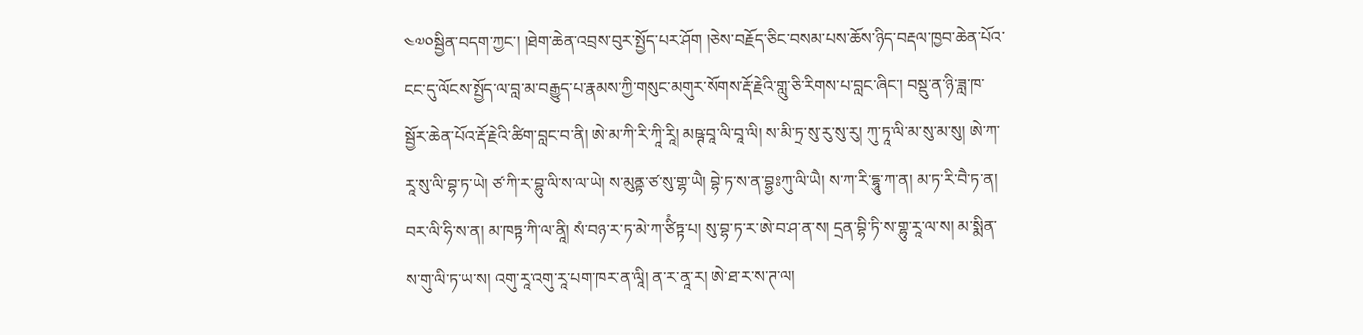༤༧༠སྦྱིན་བདག་ཀྱང་། །ཐེག་ཆེན་འབྲས་བུར་སྤྱོད་པར་ཤོག །ཅེས་བརྗོད་ཅིང་བསམ་པས་ཆོས་ཉིད་བརྡལ་ཁྱབ་ཆེན་པོའ་ངང་དུ་ལོངས་སྤྱོད་ལ་བླ་མ་བརྒྱུད་པ་རྣམས་ཀྱི་གསུང་མགུར་སོགས་རྡོ་རྗེའི་གླུ་ཅི་རིགས་པ་བླང་ཞིང་། བསྡུ་ན་ཉི་ཟླ་ཁ་སྦྱོར་ཆེན་པོའ་རྡོ་རྗེའི་ཚིག་བླང་བ་ནི། ཨེ་མ་ཀི་རི་ཀཱི་རཱི། མཥྚ་བཱ་ལི་བཱ་ལི། ས་མི་ཏྲ་སུ་རུ་སུ་རུ། ཀུ་ཏཱ་ལི་མ་སུ་མ་སུ། ཨེ་ཀ་རཱ་སུ་ལི་བྷ་ཏ་ཡེ། ཙ་ཀི་ར་བྷུ་ལི་ས་ལ་ཡེ། ས་མུནྟ་ཙ་སུ་གྷ་ཡཻ། བྷེ་ཏ་ས་ན་བྷྱཿཀུ་ལི་ཡཻ། ས་ཀ་རི་དྷཱུ་ཀ་ན། མ་ཏ་རི་བཻ་ཏ་ན། བར་ལི་ཧི་ས་ན། མ་ཁཏྟ་ཀི་ལ་ནཱི། སཾ་བཉ་ར་ཏ་མེ་ཀ་ཙིཾཏྟ་པ། སུ་བྷ་ཏ་ར་ཨེ་བ་ཤ་ན་ས། དྲན་བྷི་ཏི་ས་གྷུ་རཱ་ལ་ས། མ་སྨིན་ས་གུ་ལི་ཏ་ཡ་ས། འགུ་རཱ་འགུ་རཱ་པག་ཁར་ན་ལཱི། ན་ར་ནཱ་ར། ཨེ་ཐ་ར་ས་ཊ་ལ།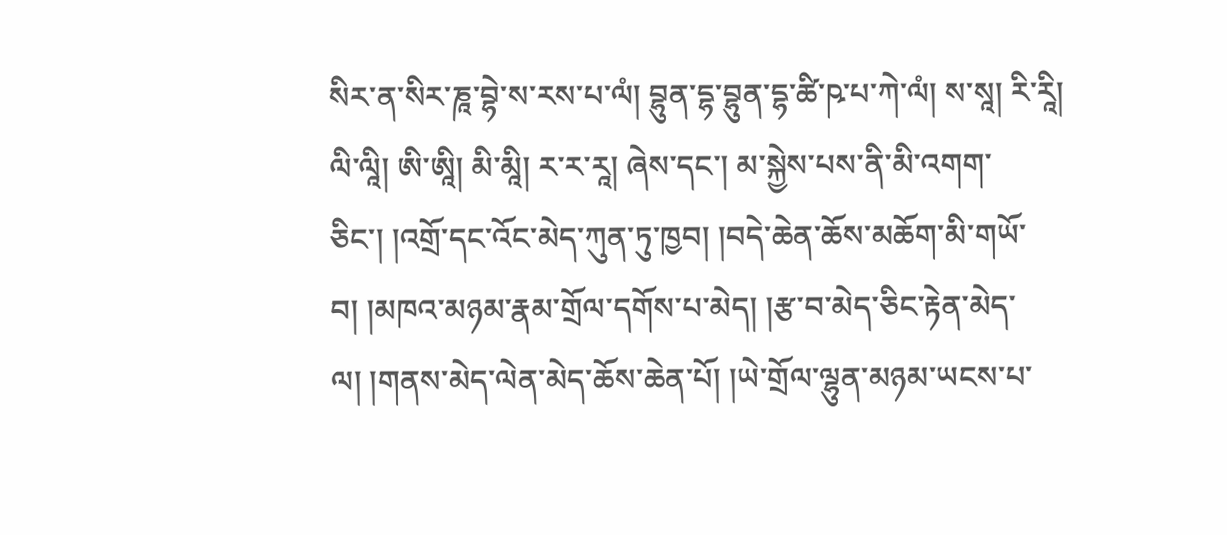སིར་ན་སིར་ཎཱ་བྷེ་ས་རས་པ་ལཾ། བྷུན་དྷ་བྷུན་དྷ་ཚི་ཥ་པ་ཀེ་ལཾ། ས་སཱ། རི་རཱི། ལི་ལཱི། ཨི་ཨཱི། མི་མཱི། ར་ར་རཱ། ཞེས་དང་། མ་སྐྱེས་པས་ནི་མི་འགག་ཅིང་། །འགྲོ་དང་འོང་མེད་ཀུན་ཏུ་ཁྱབ། །བདེ་ཆེན་ཆོས་མཆོག་མི་གཡོ་བ། །མཁའ་མཉམ་རྣམ་གྲོལ་དགོས་པ་མེད། །རྩ་བ་མེད་ཅིང་རྟེན་མེད་ལ། །གནས་མེད་ལེན་མེད་ཆོས་ཆེན་པོ། །ཡེ་གྲོལ་ལྷུན་མཉམ་ཡངས་པ་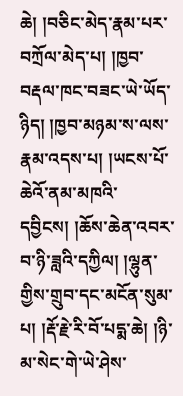ཆེ། །བཅིང་མེད་རྣམ་པར་བཀྲོལ་མེད་པ། །ཁྱབ་བརྡལ་ཁང་བཟང་ཡེ་ཡོད་ཉིད། །ཁྱབ་མཉམ་ས་ལས་རྣམ་འདས་པ། །ཡངས་པོ་ཆེའོ་ནམ་མཁའི་དབྱིངས། །ཆོས་ཆེན་འབར་བ་ཉི་ཟླའི་དཀྱིལ། །ལྷུན་གྱིས་གྲུབ་དང་མངོན་སུམ་པ། །རྡོ་རྗེ་རི་བོ་པདྨ་ཆེ། །ཉི་མ་སེང་གེ་ཡེ་ཤེས་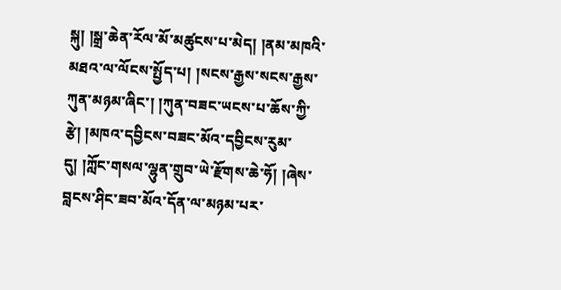སྐུ། །སྒྲ་ཆེན་རོལ་མོ་མཚུངས་པ་མེད། །ནམ་མཁའི་མཐའ་ལ་ལོངས་སྤྱོད་པ། །སངས་རྒྱས་སངས་རྒྱས་ཀུན་མཉམ་ཞིང་། །ཀུན་བཟང་ཡངས་པ་ཆོས་ཀྱི་རྩེ། །མཁའ་དབྱིངས་བཟང་མོའ་དབྱིངས་རུམ་དུ། །ཀློང་གསལ་ལྷུན་གྲུབ་ཡེ་རྫོགས་ཆེ་ཧོ། །ཞེས་བླངས་ཤིང་ཟབ་མོའ་དོན་ལ་མཉམ་པར་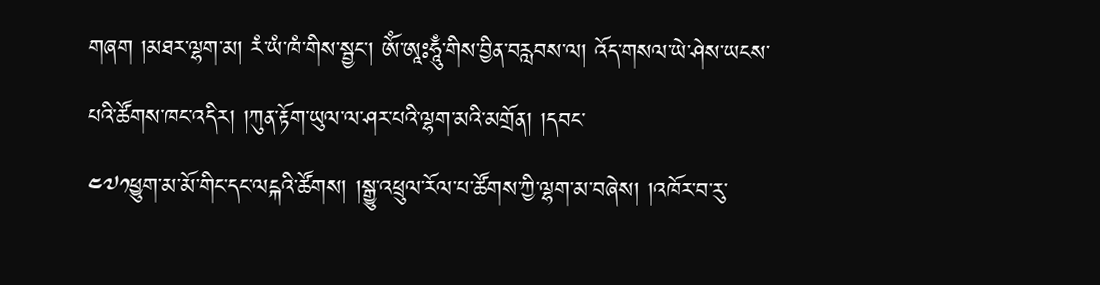གཞག །མཐར་ལྷག་མ། རཾ་ཡཾ་ཁཾ་གིས་སྦྱང་། ༀ་ཨཱཿཧཱུྃ་གིས་བྱིན་བརླབས་ལ། འོད་གསལ་ཡེ་ཤེས་ཡངས་པའི་ཚོགས་ཁང་འདིར། །ཀུན་རྟོག་ཡུལ་ལ་ཤར་པའི་ལྷག་མའི་མགྲོན། །དབང་
༤༧༡ཕྱུག་མ་མོ་གིང་དང་ལངྐའི་ཚོགས། །སྒྱུ་འཕྲུལ་རོལ་པ་ཚོགས་ཀྱི་ལྷག་མ་བཞེས། །འཁོར་བ་རུ་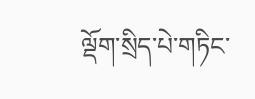ལྡོག་སྲིད་པེ་གཏིང་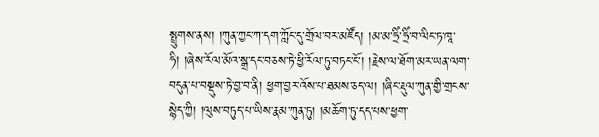སྤྲུགས་ནས། །ཀུན་ཀྱང་ཀ་དག་ཀློང་དུ་གྲོལ་བར་མཛོད། །མ་མ་ཧྲིཾ་ཧྲིཾ་བ་ལིང་ཏ་ཁཱ་ཧི། །ཞེས་རོལ་མོའ་སྒྲ་དང་བཅས་ཏེ་ཕྱི་རོལ་ཏུ་བཏང་ངོ་། །རྗེས་ལ་ཐོག་མར་ཡན་ལག་བདུན་པ་བསྡུས་ཏེ་བྱ་བ་ནི། ཕྱག་བྱར་འོས་པ་ཐམས་ཅད་ལ། །ཞིང་རྡུལ་ཀུན་གྱི་གྲངས་སྙེད་ཀྱི། །ལུས་བཏུད་པ་ཡིས་རྣམ་ཀུན་ཏུ། །མཆོག་ཏུ་དད་པས་ཕྱག་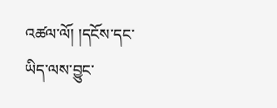འཚལ་ལོ། །དངོས་དང་ཡིད་ལས་བྱུང་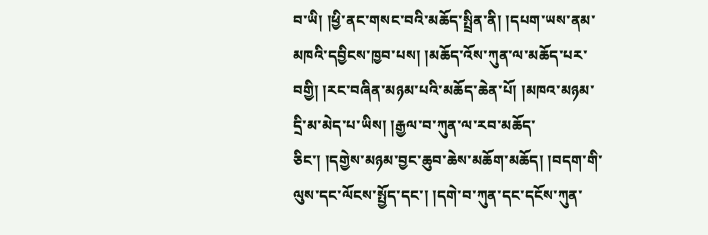བ་ཡི། །ཕྱི་ནང་གསང་བའི་མཆོད་སྤྲིན་ནི། །དཔག་ཡས་ནམ་མཁའི་དབྱིངས་ཁྱབ་པས། །མཆོད་འོས་ཀུན་ལ་མཆོད་པར་བགྱི། །རང་བཞིན་མཉམ་པའི་མཆོད་ཆེན་པོ། །མཁའ་མཉམ་དྲི་མ་མེད་པ་ཡིས། །རྒྱལ་བ་ཀུན་ལ་རབ་མཆོད་ཅིང་། །དགྱེས་མཉམ་བྱང་ཆུབ་ཆེས་མཆོག་མཆོད། །བདག་གི་ལུས་དང་ལོངས་སྤྱོད་དང་། །དགེ་བ་ཀུན་དང་དངོས་ཀུན་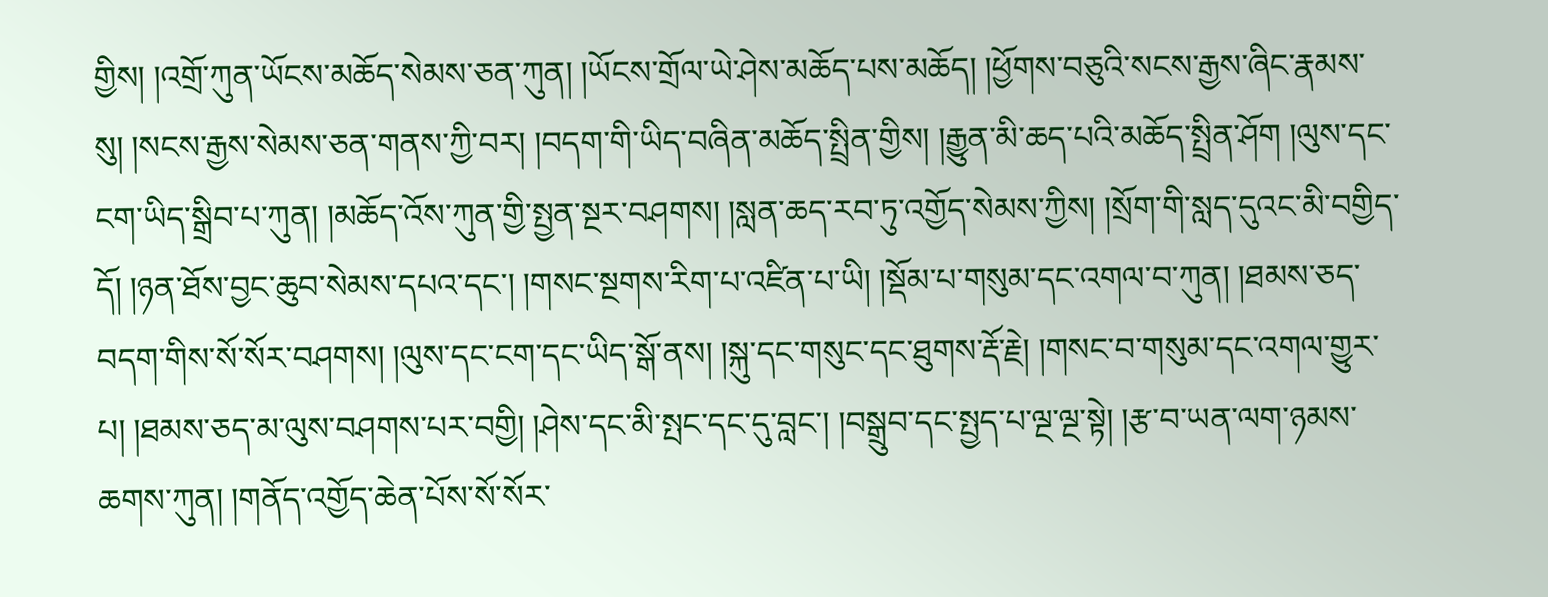གྱིས། །འགྲོ་ཀུན་ཡོངས་མཆོད་སེམས་ཅན་ཀུན། །ཡོངས་གྲོལ་ཡེ་ཤེས་མཆོད་པས་མཆོད། །ཕྱོགས་བཅུའི་སངས་རྒྱས་ཞིང་རྣམས་སུ། །སངས་རྒྱས་སེམས་ཅན་གནས་ཀྱི་བར། །བདག་གི་ཡིད་བཞིན་མཆོད་སྤྲིན་གྱིས། །རྒྱུན་མི་ཆད་པའི་མཆོད་སྤྲིན་ཤོག །ལུས་དང་ངག་ཡིད་སྒྲིབ་པ་ཀུན། །མཆོད་འོས་ཀུན་གྱི་སྤྱན་སྔར་བཤགས། །སླན་ཆད་རབ་ཏུ་འགྱོད་སེམས་ཀྱིས། །སྲོག་གི་སླད་དུའང་མི་བགྱིད་དོ། །ཉན་ཐོས་བྱང་ཆུབ་སེམས་དཔའ་དང་། །གསང་སྔགས་རིག་པ་འཛིན་པ་ཡི། །སྡོམ་པ་གསུམ་དང་འགལ་བ་ཀུན། །ཐམས་ཅད་བདག་གིས་སོ་སོར་བཤགས། །ལུས་དང་ངག་དང་ཡིད་སྒོ་ནས། །སྐུ་དང་གསུང་དང་ཐུགས་རྡོ་རྗེ། །གསང་བ་གསུམ་དང་འགལ་གྱུར་པ། །ཐམས་ཅད་མ་ལུས་བཤགས་པར་བགྱི། །ཤེས་དང་མི་སྤང་དང་དུ་བླང་། །བསྒྲུབ་དང་སྤྱད་པ་ལྔ་ལྔ་སྟེ། །རྩ་བ་ཡན་ལག་ཉམས་ཆགས་ཀུན། །གནོད་འགྱོད་ཆེན་པོས་སོ་སོར་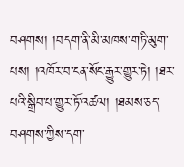བཤགས། །བདག་ནི་མི་མཁས་གཏི་མུག་པས། །འཁོར་བ་ངན་སོང་རྒྱུར་གྱུར་ཏེ། །ཐར་པའི་སྒྲིབ་པ་གྱུར་ཏོ་འཚལ། །ཐམས་ཅད་བཤགས་ཀྱིས་དག་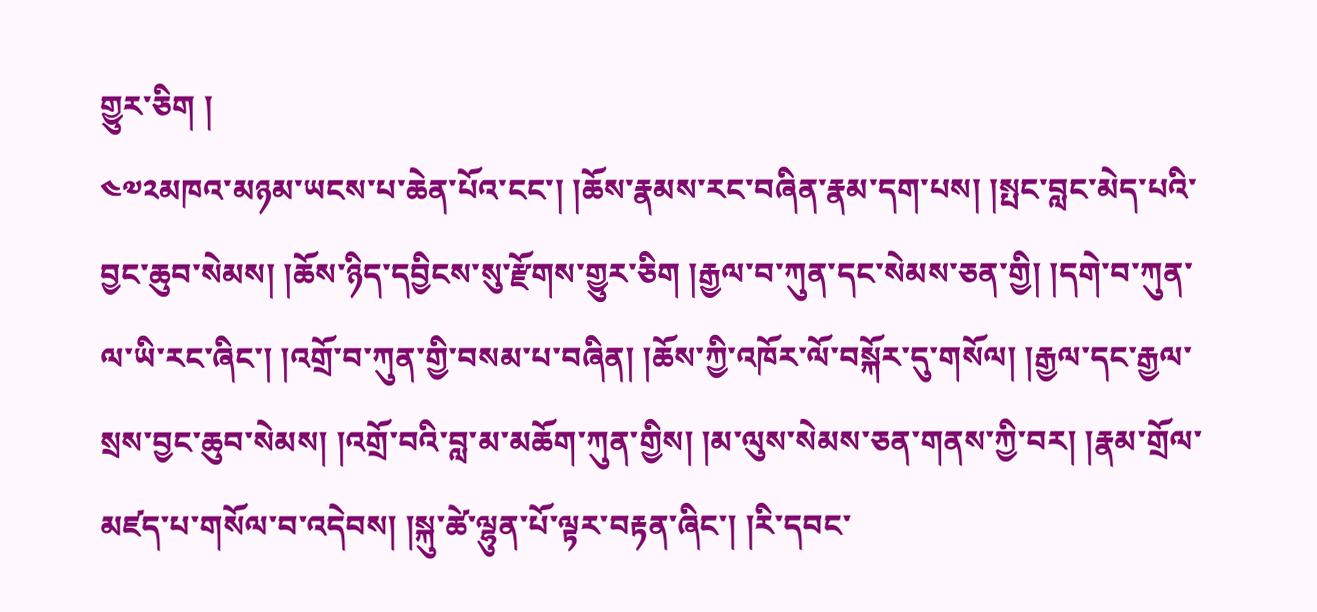གྱུར་ཅིག །
༤༧༢མཁའ་མཉམ་ཡངས་པ་ཆེན་པོའ་ངང་། །ཆོས་རྣམས་རང་བཞིན་རྣམ་དག་པས། །སྤང་བླང་མེད་པའི་བྱང་ཆུབ་སེམས། །ཆོས་ཉིད་དབྱིངས་སུ་རྫོགས་གྱུར་ཅིག །རྒྱལ་བ་ཀུན་དང་སེམས་ཅན་གྱི། །དགེ་བ་ཀུན་ལ་ཡི་རང་ཞིང་། །འགྲོ་བ་ཀུན་གྱི་བསམ་པ་བཞིན། །ཆོས་ཀྱི་འཁོར་ལོ་བསྐོར་དུ་གསོལ། །རྒྱལ་དང་རྒྱལ་སྲས་བྱང་ཆུབ་སེམས། །འགྲོ་བའི་བླ་མ་མཆོག་ཀུན་གྱིས། །མ་ལུས་སེམས་ཅན་གནས་ཀྱི་བར། །རྣམ་གྲོལ་མཛད་པ་གསོལ་བ་འདེབས། །སྐུ་ཚེ་ལྷུན་པོ་ལྟར་བརྟན་ཞིང་། །རི་དབང་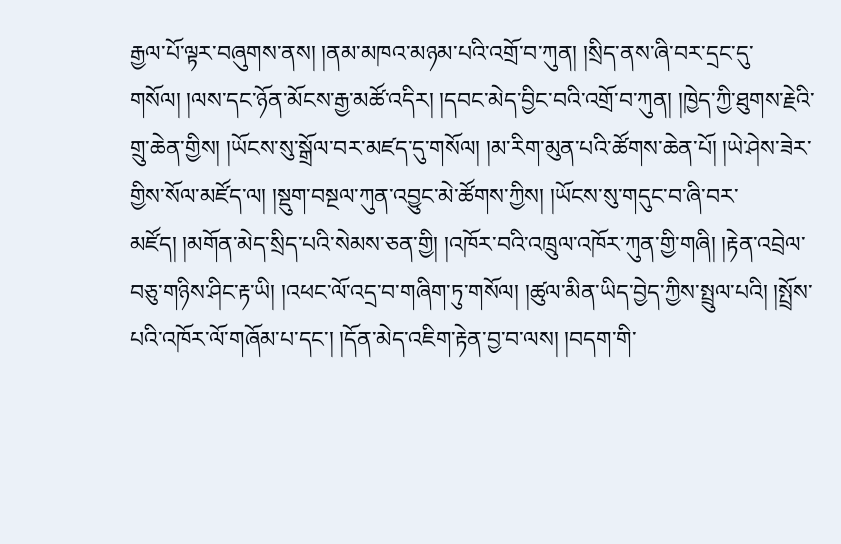རྒྱལ་པོ་ལྟར་བཞུགས་ནས། །ནམ་མཁའ་མཉམ་པའི་འགྲོ་བ་ཀུན། །སྲིད་ནས་ཞི་བར་དྲང་དུ་གསོལ། །ལས་དང་ཉོན་མོངས་རྒྱ་མཚོ་འདིར། །དབང་མེད་བྱིང་བའི་འགྲོ་བ་ཀུན། །ཁྱེད་ཀྱི་ཐུགས་རྗེའི་གྲུ་ཆེན་གྱིས། །ཡོངས་སུ་སྒྲོལ་བར་མཛད་དུ་གསོལ། །མ་རིག་མུན་པའི་ཚོགས་ཆེན་པོ། །ཡེ་ཤེས་ཟེར་གྱིས་སོལ་མཛོད་ལ། །སྡུག་བསྔལ་ཀུན་འབྱུང་མེ་ཚོགས་ཀྱིས། །ཡོངས་སུ་གདུང་བ་ཞི་བར་མཛོད། །མགོན་མེད་སྲིད་པའི་སེམས་ཅན་གྱི། །འཁོར་བའི་འཁྲུལ་འཁོར་ཀུན་གྱི་གཞི། །རྟེན་འབྲེལ་བཅུ་གཉིས་ཤིང་རྟ་ཡི། །འཕང་ལོ་འདྲ་བ་གཞིག་ཏུ་གསོལ། །ཚུལ་མིན་ཡིད་བྱེད་ཀྱིས་སྤྲུལ་པའི། །སྤྲོས་པའི་འཁོར་ལོ་གཞོམ་པ་དང་། །དོན་མེད་འཇིག་རྟེན་བྱ་བ་ལས། །བདག་གི་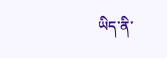ཡིད་ནི་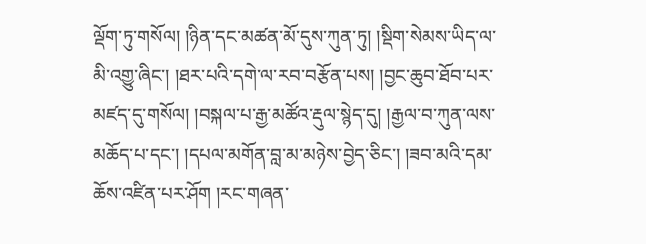ལྡོག་ཏུ་གསོལ། །ཉིན་དང་མཚན་མོ་དུས་ཀུན་ཏུ། །སྡིག་སེམས་ཡིད་ལ་མི་འགྱུ་ཞིང་། །ཐར་པའི་དགེ་ལ་རབ་བརྩོན་པས། །བྱང་ཆུབ་ཐོབ་པར་མཛད་དུ་གསོལ། །བསྐལ་པ་རྒྱ་མཚོའ་རྡུལ་སྙེད་དུ། །རྒྱལ་བ་ཀུན་ལས་མཆོད་པ་དང་། །དཔལ་མགོན་བླ་མ་མཉེས་བྱེད་ཅིང་། །ཟབ་མའི་དམ་ཆོས་འཛིན་པར་ཤོག །རང་གཞན་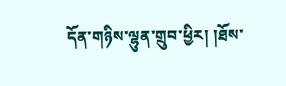དོན་གཉིས་ལྷུན་གྲུབ་ཕྱིར། །ཐོས་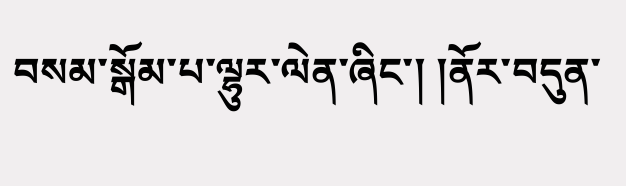བསམ་སྒོམ་པ་ལྷུར་ལེན་ཞིང་། །ནོར་བདུན་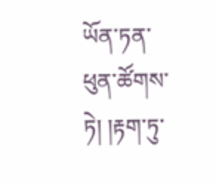ཡོན་ཏན་ཕུན་ཚོགས་ཏེ། །རྟག་ཏུ་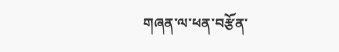གཞན་ལ་ཕན་བརྩོན་